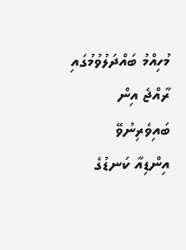މުހިއްމު ބައްދަލުވުމުގައި ރާއްޖެ އިން ބައިވެރިނުވޭ
އިންޑިއާ ކަނޑުގެ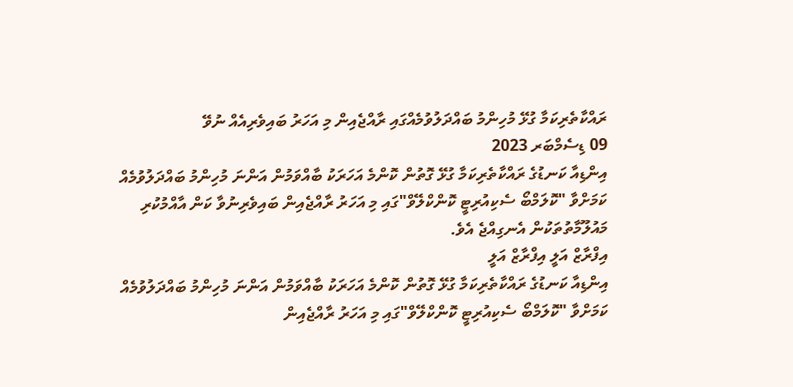ރައްކާތެރިކަމާ ގުޅޭ މުހިންމު ބައްދަލުވުމެއްގައި ރާއްޖެއިން މި އަހަރު ބައިވެރިއެއް ނުވޭ
09 ޑިސެމްބަރ 2023
އިންޑިއާ ކަނޑުގެ ރައްކާތެރިކަމާ ގުޅޭ ގޮތުން ކޮންމެ އަހަރަކު ބާއްވަމުން އަންނަ މުހިންމު ބައްދަލުވުމެއް ކަމަށްވާ "ކޮލަމްބޯ ސެކިއުރިޓީ ކޮންކްލޭވް"ގައި މި އަހަރު ރާއްޖެއިން ބައިވެރިނުވާ ކަން އާއްމުކުރި މައުލޫމާތުތަކުން އެނގިއްޖެ އެވެ.
އިފްރާޒް އަލީ އިފްރާޒް އަލީ
އިންޑިއާ ކަނޑުގެ ރައްކާތެރިކަމާ ގުޅޭ ގޮތުން ކޮންމެ އަހަރަކު ބާއްވަމުން އަންނަ މުހިންމު ބައްދަލުވުމެއް ކަމަށްވާ "ކޮލަމްބޯ ސެކިއުރިޓީ ކޮންކްލޭވް"ގައި މި އަހަރު ރާއްޖެއިން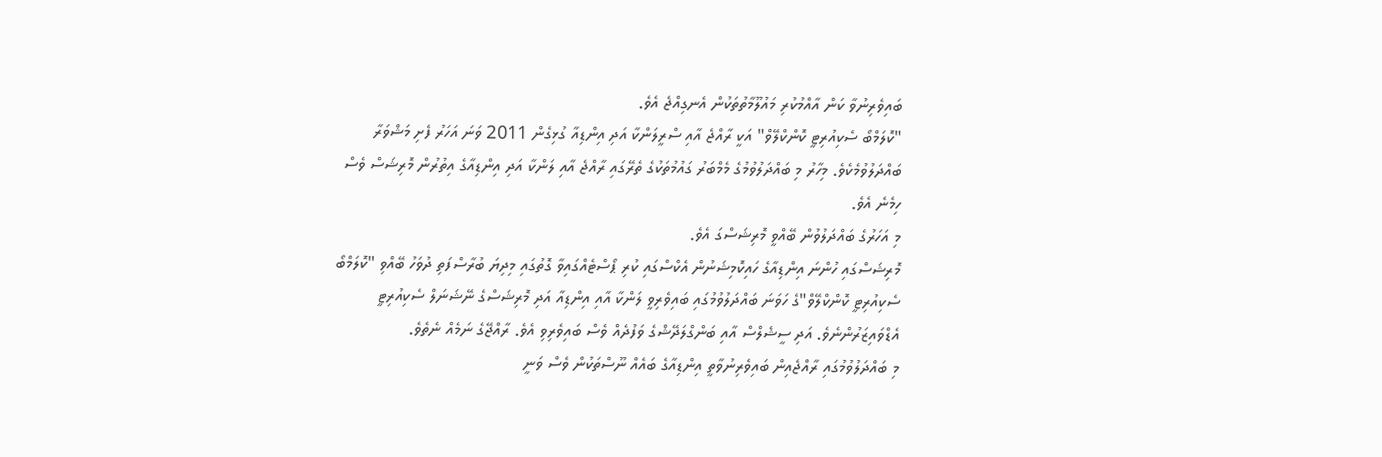ބައިވެރިނުވާ ކަން އާއްމުކުރި މައުލޫމާތުތަކުން އެނގިއްޖެ އެވެ.
"ކޮލަމްބޯ ސެކިއުރިޓީ ކޮންކްލޭވް" އަކީ ރާއްޖެ އާއި ސްރީލަންކާ އަދި އިންޑިއާ ގުޅިގެން 2011 ވަނަ އަހަރު ފެށި މަޝްވަރާ ބައްދަލުވުމެކެވެ. މިހާރު މި ބައްދަލުވުމުގެ މެމްބަރު ގައުމުތަކުގެ ތެރޭގައި ރާއްޖެ އާއި ލަންކާ އަދި އިންޑިއާގެ އިތުރުން މޮރިޝަސް ވެސް ހިމެނެ އެވެ.
މި އަހަރުގެ ބައްދަލުވުން ބޭއްވީ މޮރިޝަސްގަ އެވެ.
މޮރިޝަސްގައި ހުންނަ އިންޑިއާގެ ހައިކޮމިޝަނުން އެކްސްގައި ކުރި ޕޯސްޓެއްގައިވާ ގޮތުގައި މިދިޔަ ބުރާސްފަތި ދުވަހު ބޭއްވި "ކޮލަމްބޯ ސެކިއުރިޓީ ކޮންކްލޭވް"ގެ ހަވަނަ ބައްދަލުވުމުގައި ބައިވެރިވީ ލަންކާ އާއި އިންޑިއާ އަދި މޮރިޝަސްގެ ނޭޝަނަލް ސެކިއުރިޓީ އެޑްވައިޒަރުންނެވެ. އަދި ސީޝެލްސް އާއި ބަންގްލަދޭޝްގެ ވަފުދެއް ވެސް ބައިވެރިވި އެވެ. ރާއްޖޭގެ ނަމެއް ނެތެވެ.
މި ބައްދަލުވުމުގައި ރާއްޖެއިން ބައިވެރިނުވާތީ އިންޑިއާގެ ބައެއް ނޫސްތަކުން ވެސް ވަނީ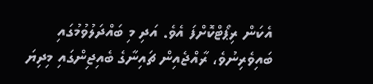އެކަން ރިޕޯޓްކޮށްފަ އެވެ. އަދި މި ބައްދަލުވުމުގައި ބައިވެރިނުވެ، ރާއްޖެއިން ޗައިނާގެ ބެއިޖިންގައި މިދިޔަ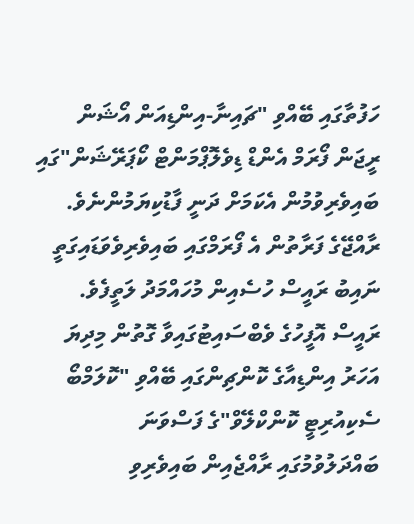ހަފުތާގައި ބޭއްވި "ޗައިނާ-އިންޑިއަން އޯޝަން ރީޖަން ފޯރަމް އެންޑް ޑިވެލޮޕްމަންޓް ކޯޕަރޭޝަން"ގައި ބައިވެރިވުމުން އެކަމަށް ދަނީ ފާޑުކިޔަމުންނެވެ.
ރާއްޖޭގެ ފަރާތުން އެ ފޯރަމްގައި ބައިވެރިވެވަޑައިގަތީ ނައިބު ރައީސް ހުސެއިން މުހައްމަދު ލަތީފެވެ.
ރައީސް އޮފީހުގެ ވެބްސައިޓުގައިވާ ގޮތުން މިދިޔަ އަހަރު އިންޑިއާގެ ކޮންޗިންގައި ބޭއްވި "ކޮލަމްބޯ ސެކިއުރިޓީ ކޮންކްލޭވް"ގެ ފަސްވަނަ ބައްދަލުވުމުގައި ރާއްޖެއިން ބައިވެރިވި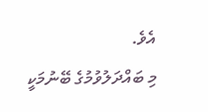އެވެ.
މި ބައްދަލުވުމުގެ ބޭނުމަކީ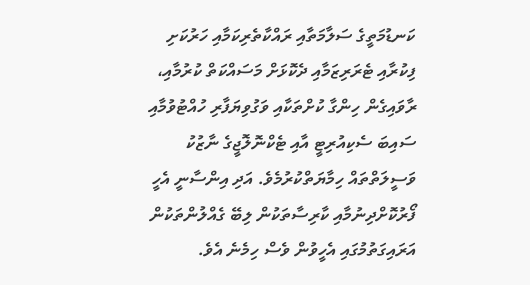ކަނޑުމަތީގެ ސަލާމަތާއި ރައްކާތެރިކަމާއި ހަރުކަށި ފިކުރާއި ޓެރަރިޒަމާއި ދެކޮޅަށް މަސައްކަތް ކުރުމާއި، ރާވައިގެން ހިންގާ ކުށްތަކާއި ވަގުވިޔަފާރި ހުއްޓުވުމާއި ސައިބަ ސެކިއުރިޓީ އާއި ޓެކްނޮލޮޖީގެ ނާޒުކު ވަސީލަތްތައް ހިމާޔަތްކުރުމެވެ. އަދި އިންސާނީ އެހީ ފޯރުކޮށްދިނުމާއި ކާރިސާތަކުން ލިބޭ ގެއްލުންތަކުން އަރައިގަތުމުގައި އެހީވުން ވެސް ހިމެނެ އެވެ.